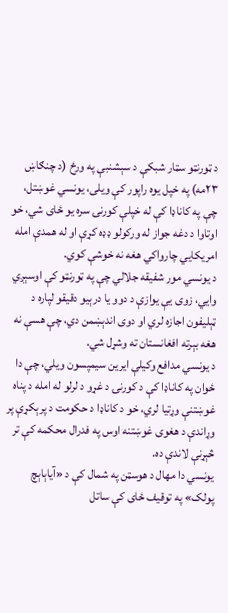د ټورنټو سټار شبکې د سېشنبې په ورځ (د چنګاښ ۲۳مه) په خپل یوه راپور کې ویلی، یونسي غوښتل، چې په کاناډا کې له خپلې کورنۍ سره یو ځای شي، خو اوتاوا د دغه جواز له ورکولو ډډه کړې او له همدې امله امریکایي چارواکي هغه نه خوشې کوي.
د یونسي مور شفیقه جلالي چې په ټورنټو کې اوسېږي وایي، زوی یې یوازې د دوو یا درېیو دقیقو لپاره د ټېلیفون اجازه لري او دوی اندېښمن دي، چې هسې نه هغه بېرته افغانستان ته وشړل شي.
د یونسي مدافع وکیلې ایرین سیمپسون ویلي، چې دا ځوان په کاناډا کې د کورنۍ د غړو د لرلو له امله د پناه غوښتنې وړتیا لري، خو د کاناډا د حکومت د پرېکړې پر وړاندې د هغوی غوښتنه اوس په فدرال محکمه کې تر څېړنې لاندې ده.
یونسي دا مهال د هوسټن په شمال کې د «آیاېاېچ پولک» په توقیف ځای کې ساتل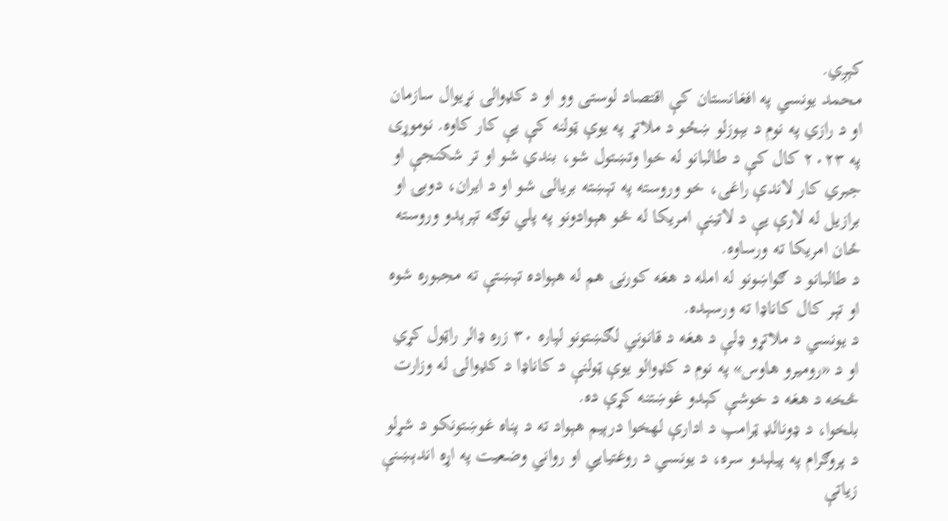کېږي.
محمد یونسي په افغانستان کې اقتصاد لوستی وو او د کډوالۍ نړیوال سازمان او د رازي په نوم د بېوزلو ښځو د ملاتړ په یوې ټولنه کې یې کار کاوه. نوموړی په ۲۰۲۳ کال کې د طالبانو له خوا وتښتول شو، بندي شو او تر شکنجې او جبري کار لاندې راغی، خو وروسته په تېښته بریالی شو او د ایران، دوبۍ او برازیل له لارې یې د لاتینې امریکا له څو هېوادونو په پلي توګه تېرېدو وروسته ځان امریکا ته ورساوه.
د طالبانو د ګواښونو له امله د هغه کورنۍ هم له هېواده تېښتې ته مجبوره شوه او تېر کال کاناډا ته ورسېده.
د یونسي د ملاتړو ډلې د هغه د قانوني لګښتونو لپاره ۳۰ زره ډالر راټول کړي او د «رومیرو هاوس» په نوم د کډوالو یوې ټولنې د کاناډا د کډوالۍ له وزارت څخه د هغه د خوشې کېدو غوښتنه کړې ده.
بلخوا، د ډونالډ ټرامپ د ادارې لهخوا درېیم هېواد ته د پناه غوښتونکو د شړلو د پروګرام په پیلېدو سره، د یونسي د روغتیايي او رواني وضعیت په اړه اندېښنې زیاتې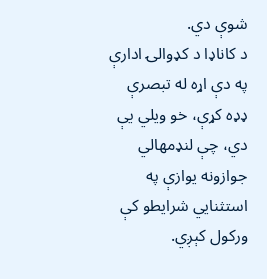شوې دي.
د کاناډا د کډوالۍ ادارې په دې اړه له تبصرې ډډه کړې، خو ویلي یې دي، چې لنډمهالي جوازونه یوازې په استثنايي شرایطو کې ورکول کېږي.